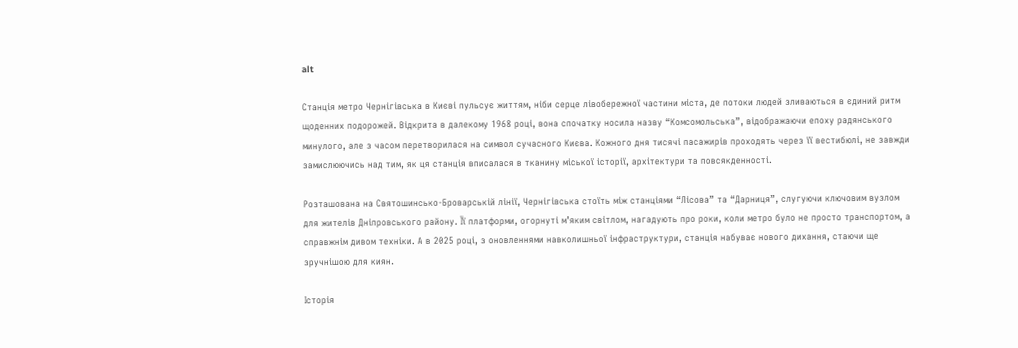alt

Станція метро Чернігівська в Києві пульсує життям, ніби серце лівобережної частини міста, де потоки людей зливаються в єдиний ритм щоденних подорожей. Відкрита в далекому 1968 році, вона спочатку носила назву “Комсомольська”, відображаючи епоху радянського минулого, але з часом перетворилася на символ сучасного Києва. Кожного дня тисячі пасажирів проходять через її вестибюлі, не завжди замислюючись над тим, як ця станція вписалася в тканину міської історії, архітектури та повсякденності.

Розташована на Святошинсько-Броварській лінії, Чернігівська стоїть між станціями “Лісова” та “Дарниця”, слугуючи ключовим вузлом для жителів Дніпровського району. Її платформи, огорнуті м’яким світлом, нагадують про роки, коли метро було не просто транспортом, а справжнім дивом техніки. А в 2025 році, з оновленнями навколишньої інфраструктури, станція набуває нового дихання, стаючи ще зручнішою для киян.

Історія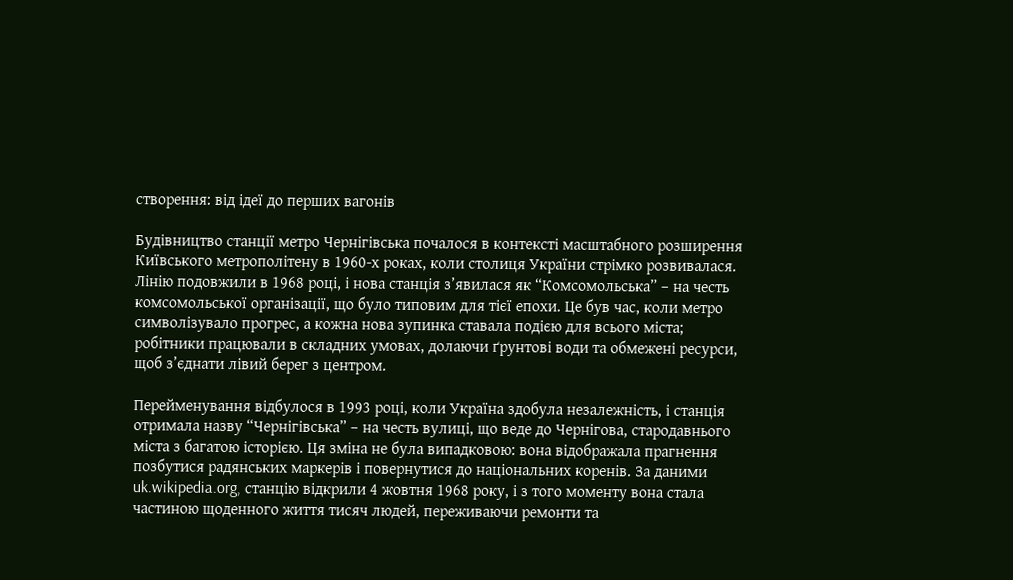створення: від ідеї до перших вагонів

Будівництво станції метро Чернігівська почалося в контексті масштабного розширення Київського метрополітену в 1960-х роках, коли столиця України стрімко розвивалася. Лінію подовжили в 1968 році, і нова станція з’явилася як “Комсомольська” – на честь комсомольської організації, що було типовим для тієї епохи. Це був час, коли метро символізувало прогрес, а кожна нова зупинка ставала подією для всього міста; робітники працювали в складних умовах, долаючи ґрунтові води та обмежені ресурси, щоб з’єднати лівий берег з центром.

Перейменування відбулося в 1993 році, коли Україна здобула незалежність, і станція отримала назву “Чернігівська” – на честь вулиці, що веде до Чернігова, стародавнього міста з багатою історією. Ця зміна не була випадковою: вона відображала прагнення позбутися радянських маркерів і повернутися до національних коренів. За даними uk.wikipedia.org, станцію відкрили 4 жовтня 1968 року, і з того моменту вона стала частиною щоденного життя тисяч людей, переживаючи ремонти та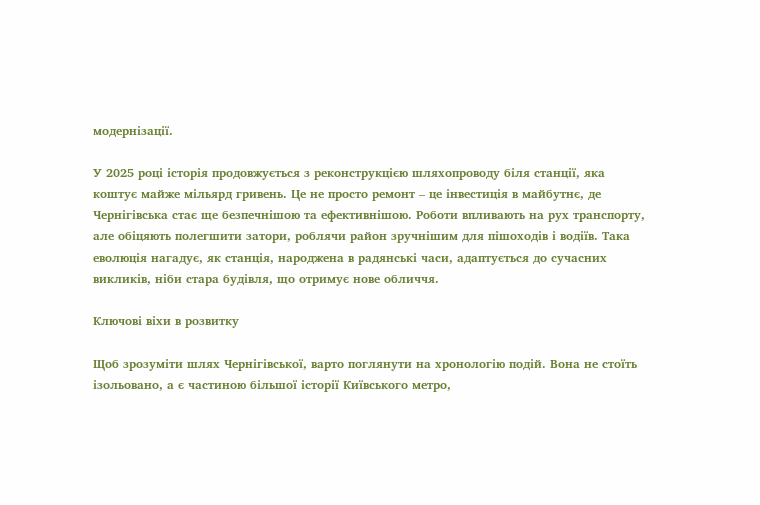модернізації.

У 2025 році історія продовжується з реконструкцією шляхопроводу біля станції, яка коштує майже мільярд гривень. Це не просто ремонт – це інвестиція в майбутнє, де Чернігівська стає ще безпечнішою та ефективнішою. Роботи впливають на рух транспорту, але обіцяють полегшити затори, роблячи район зручнішим для пішоходів і водіїв. Така еволюція нагадує, як станція, народжена в радянські часи, адаптується до сучасних викликів, ніби стара будівля, що отримує нове обличчя.

Ключові віхи в розвитку

Щоб зрозуміти шлях Чернігівської, варто поглянути на хронологію подій. Вона не стоїть ізольовано, а є частиною більшої історії Київського метро,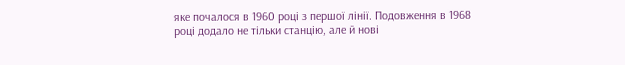яке почалося в 1960 році з першої лінії. Подовження в 1968 році додало не тільки станцію, але й нові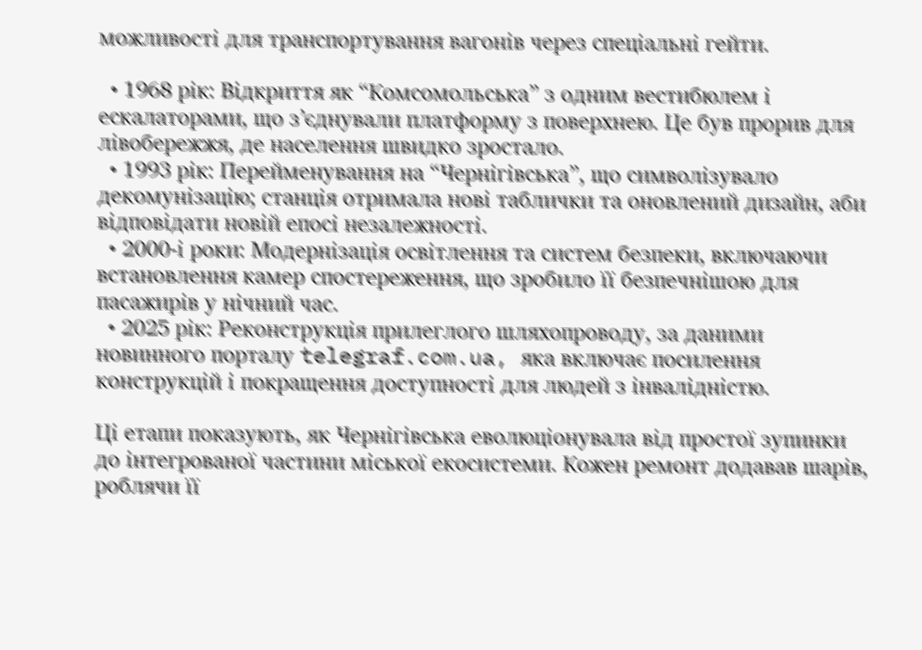можливості для транспортування вагонів через спеціальні гейти.

  • 1968 рік: Відкриття як “Комсомольська” з одним вестибюлем і ескалаторами, що з’єднували платформу з поверхнею. Це був прорив для лівобережжя, де населення швидко зростало.
  • 1993 рік: Перейменування на “Чернігівська”, що символізувало декомунізацію; станція отримала нові таблички та оновлений дизайн, аби відповідати новій епосі незалежності.
  • 2000-і роки: Модернізація освітлення та систем безпеки, включаючи встановлення камер спостереження, що зробило її безпечнішою для пасажирів у нічний час.
  • 2025 рік: Реконструкція прилеглого шляхопроводу, за даними новинного порталу telegraf.com.ua, яка включає посилення конструкцій і покращення доступності для людей з інвалідністю.

Ці етапи показують, як Чернігівська еволюціонувала від простої зупинки до інтегрованої частини міської екосистеми. Кожен ремонт додавав шарів, роблячи її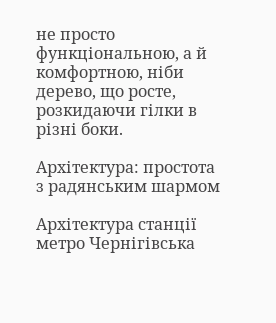не просто функціональною, а й комфортною, ніби дерево, що росте, розкидаючи гілки в різні боки.

Архітектура: простота з радянським шармом

Архітектура станції метро Чернігівська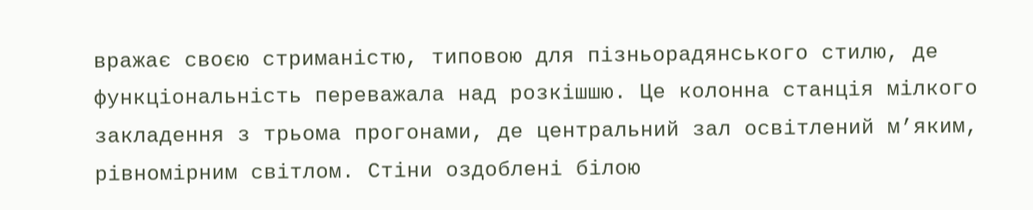вражає своєю стриманістю, типовою для пізньорадянського стилю, де функціональність переважала над розкішшю. Це колонна станція мілкого закладення з трьома прогонами, де центральний зал освітлений м’яким, рівномірним світлом. Стіни оздоблені білою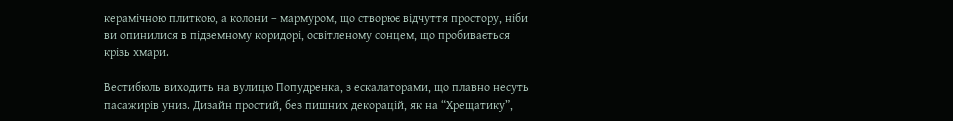керамічною плиткою, а колони – мармуром, що створює відчуття простору, ніби ви опинилися в підземному коридорі, освітленому сонцем, що пробивається крізь хмари.

Вестибюль виходить на вулицю Попудренка, з ескалаторами, що плавно несуть пасажирів униз. Дизайн простий, без пишних декорацій, як на “Хрещатику”,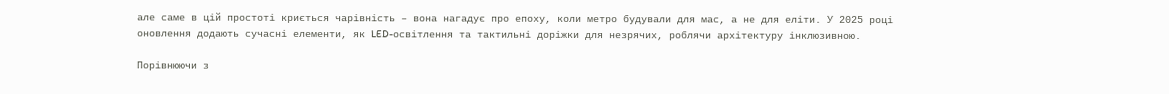але саме в цій простоті криється чарівність – вона нагадує про епоху, коли метро будували для мас, а не для еліти. У 2025 році оновлення додають сучасні елементи, як LED-освітлення та тактильні доріжки для незрячих, роблячи архітектуру інклюзивною.

Порівнюючи з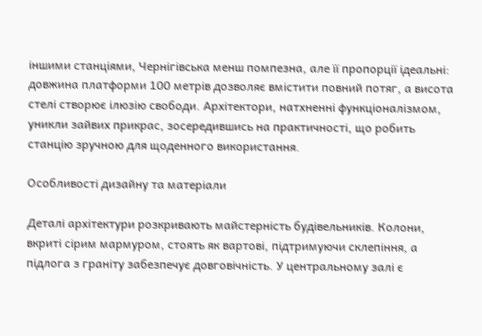іншими станціями, Чернігівська менш помпезна, але її пропорції ідеальні: довжина платформи 100 метрів дозволяє вмістити повний потяг, а висота стелі створює ілюзію свободи. Архітектори, натхненні функціоналізмом, уникли зайвих прикрас, зосередившись на практичності, що робить станцію зручною для щоденного використання.

Особливості дизайну та матеріали

Деталі архітектури розкривають майстерність будівельників. Колони, вкриті сірим мармуром, стоять як вартові, підтримуючи склепіння, а підлога з граніту забезпечує довговічність. У центральному залі є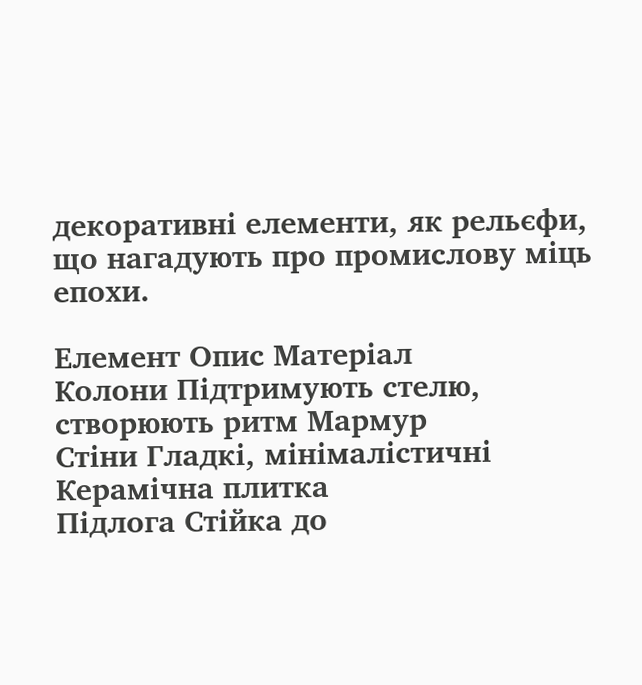декоративні елементи, як рельєфи, що нагадують про промислову міць епохи.

Елемент Опис Матеріал
Колони Підтримують стелю, створюють ритм Мармур
Стіни Гладкі, мінімалістичні Керамічна плитка
Підлога Стійка до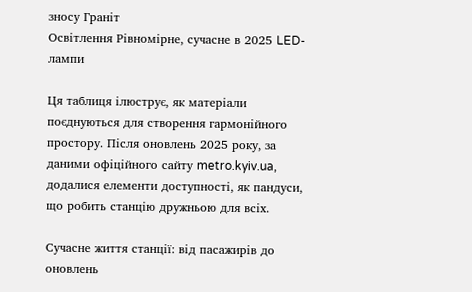зносу Граніт
Освітлення Рівномірне, сучасне в 2025 LED-лампи

Ця таблиця ілюструє, як матеріали поєднуються для створення гармонійного простору. Після оновлень 2025 року, за даними офіційного сайту metro.kyiv.ua, додалися елементи доступності, як пандуси, що робить станцію дружньою для всіх.

Сучасне життя станції: від пасажирів до оновлень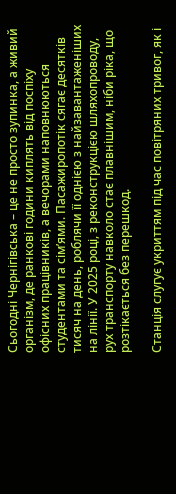Сьогодні Чернігівська – це не просто зупинка, а живий організм, де ранкові години киплять від поспіху офісних працівників, а вечорами наповнюються студентами та сім’ями. Пасажиропотік сягає десятків тисяч на день, роблячи її однією з найзавантаженіших на лінії. У 2025 році, з реконструкцією шляхопроводу, рух транспорту навколо стає плавнішим, ніби ріка, що розтікається без перешкод.

Станція слугує укриттям під час повітряних тривог, як і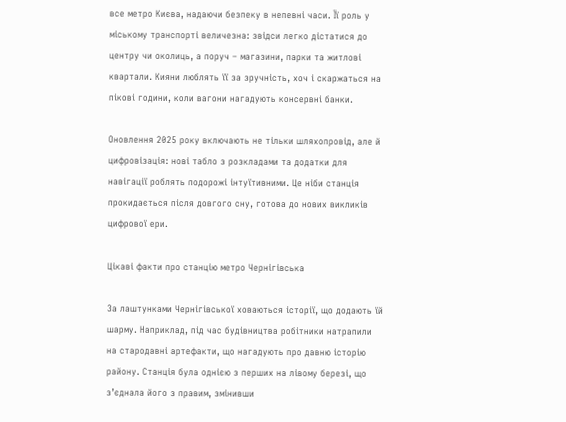все метро Києва, надаючи безпеку в непевні часи. Її роль у міському транспорті величезна: звідси легко дістатися до центру чи околиць, а поруч – магазини, парки та житлові квартали. Кияни люблять її за зручність, хоч і скаржаться на пікові години, коли вагони нагадують консервні банки.

Оновлення 2025 року включають не тільки шляхопровід, але й цифровізація: нові табло з розкладами та додатки для навігації роблять подорожі інтуїтивними. Це ніби станція прокидається після довгого сну, готова до нових викликів цифрової ери.

Цікаві факти про станцію метро Чернігівська

За лаштунками Чернігівської ховаються історії, що додають їй шарму. Наприклад, під час будівництва робітники натрапили на стародавні артефакти, що нагадують про давню історію району. Станція була однією з перших на лівому березі, що з’єднала його з правим, змінивши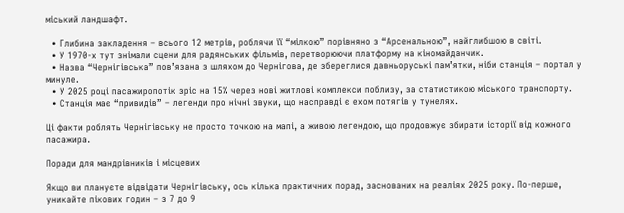міський ландшафт.

  • Глибина закладення – всього 12 метрів, роблячи її “мілкою” порівняно з “Арсенальною”, найглибшою в світі.
  • У 1970-х тут знімали сцени для радянських фільмів, перетворюючи платформу на кіномайданчик.
  • Назва “Чернігівська” пов’язана з шляхом до Чернігова, де збереглися давньоруські пам’ятки, ніби станція – портал у минуле.
  • У 2025 році пасажиропотік зріс на 15% через нові житлові комплекси поблизу, за статистикою міського транспорту.
  • Станція має “привидів” – легенди про нічні звуки, що насправді є ехом потягів у тунелях.

Ці факти роблять Чернігівську не просто точкою на мапі, а живою легендою, що продовжує збирати історії від кожного пасажира.

Поради для мандрівників і місцевих

Якщо ви плануєте відвідати Чернігівську, ось кілька практичних порад, заснованих на реаліях 2025 року. По-перше, уникайте пікових годин – з 7 до 9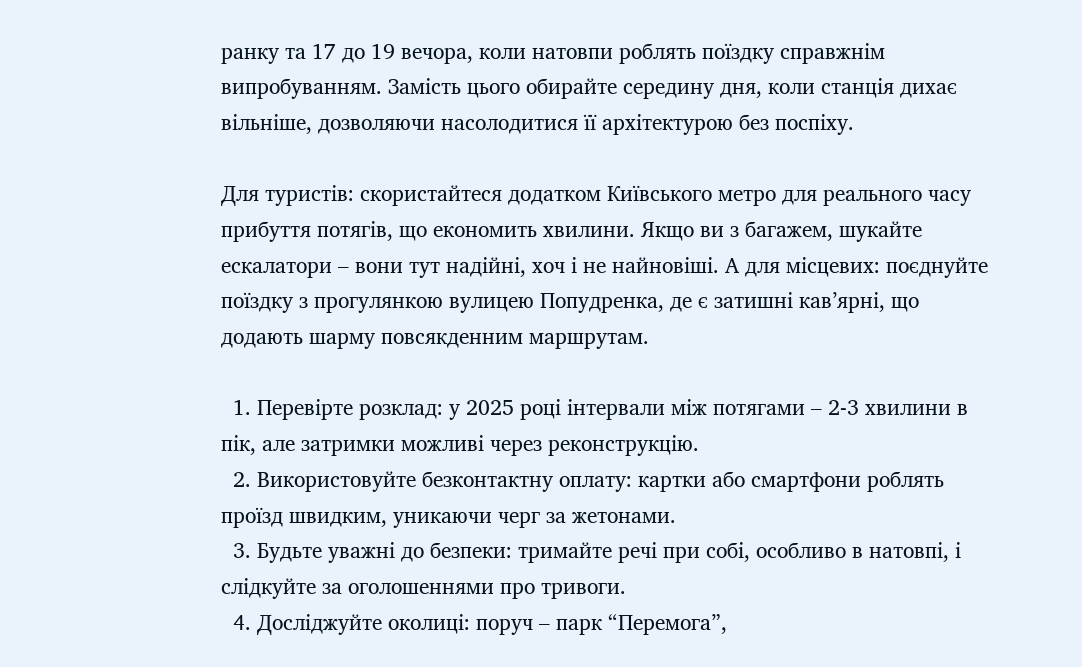ранку та 17 до 19 вечора, коли натовпи роблять поїздку справжнім випробуванням. Замість цього обирайте середину дня, коли станція дихає вільніше, дозволяючи насолодитися її архітектурою без поспіху.

Для туристів: скористайтеся додатком Київського метро для реального часу прибуття потягів, що економить хвилини. Якщо ви з багажем, шукайте ескалатори – вони тут надійні, хоч і не найновіші. А для місцевих: поєднуйте поїздку з прогулянкою вулицею Попудренка, де є затишні кав’ярні, що додають шарму повсякденним маршрутам.

  1. Перевірте розклад: у 2025 році інтервали між потягами – 2-3 хвилини в пік, але затримки можливі через реконструкцію.
  2. Використовуйте безконтактну оплату: картки або смартфони роблять проїзд швидким, уникаючи черг за жетонами.
  3. Будьте уважні до безпеки: тримайте речі при собі, особливо в натовпі, і слідкуйте за оголошеннями про тривоги.
  4. Досліджуйте околиці: поруч – парк “Перемога”,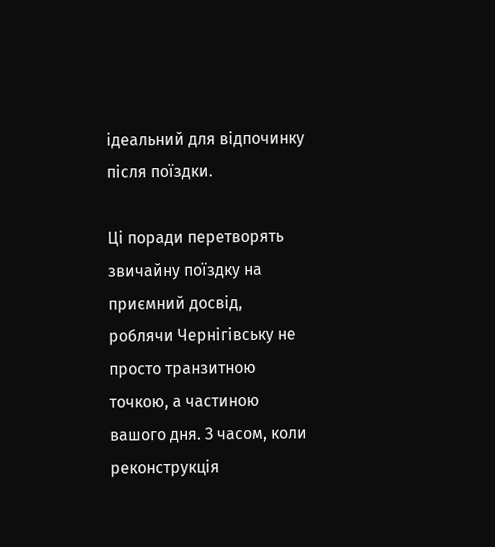ідеальний для відпочинку після поїздки.

Ці поради перетворять звичайну поїздку на приємний досвід, роблячи Чернігівську не просто транзитною точкою, а частиною вашого дня. З часом, коли реконструкція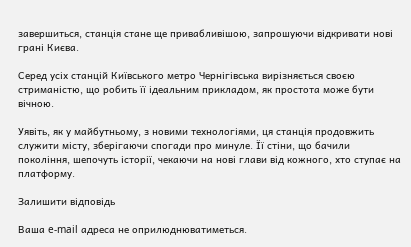завершиться, станція стане ще привабливішою, запрошуючи відкривати нові грані Києва.

Серед усіх станцій Київського метро Чернігівська вирізняється своєю стриманістю, що робить її ідеальним прикладом, як простота може бути вічною.

Уявіть, як у майбутньому, з новими технологіями, ця станція продовжить служити місту, зберігаючи спогади про минуле. Її стіни, що бачили покоління, шепочуть історії, чекаючи на нові глави від кожного, хто ступає на платформу.

Залишити відповідь

Ваша e-mail адреса не оприлюднюватиметься.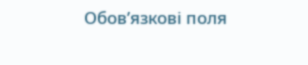Обов’язкові поля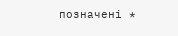позначені *